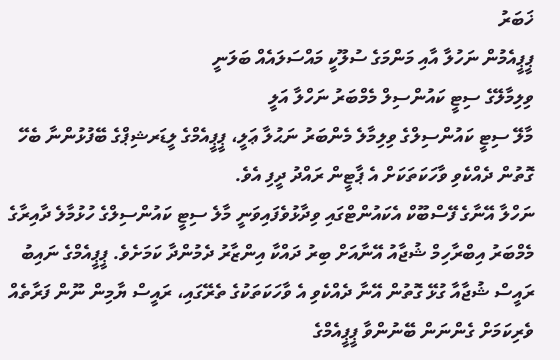ޚަބަރު
ޕީޕީއެމުން ނަހުލާ އާއި މަންމަގެ ސުލޫކީ މައްސަލައެއް ބަލަނީ
ވިލިމާލޭގެ ސިޓީ ކައުންސިލް މެމްބަރު ނަހްލާ އަލީ
މާލޭ ސިޓީ ކައުންސިލްގެ ވިލިމާލެ މެންބަރު ނަޙުލާ ޢަލީ، ޕީޕީއެމްގެ ލީޑަރޝިޕްގެ ބޭފުޅުންނާ ބެހޭ ގޮތުން ދެއްކެވި ވާހަކަތަކަށް އެ ޕާޓީން ރައްދު ދީފި އެވެ.
ނަހްލާ އޭނާގެ ފޭސްބޫކް އެކައުންޓްގައި ވިދާޅުވެފައިވަނީ މާލެ ސިޓީ ކައުންސިލްގެ ހުޅުމާލެ ދާއިރާގެ މެމްބަރު އިބްރާހިމް ޝުޖާއު އޭނާއަށް ބިރު ދައްކާ އިންޒާރު ދެމުންދާ ކަމަށެވެ. ޕީޕީއެމްގެ ނައިބު ރައީސް ޝުޖާއާ ގުޅޭ ގޮތުން އޭނާ ދެއްކެވި އެ ވާހަކަތަކުގެ ތެރޭގައި، ރައީސް ޔާމިން ނޫން ފަރާތެއް ވެރިކަމަށް ގެންނަން ބޭނުންވާ ޕީޕީއެމްގެ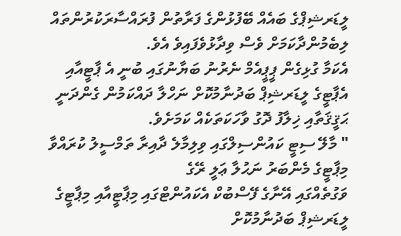ލީޑަރޝިޕްގެ ބައެއް ބޭފުޅުންގެ ފަރާތުން ފުރައްސާރަކުރުންތައް ލިބެމުންދާކަމަށް ވެސް ވިދާޅުވެފައިވެ އެވެ.
އެކަމާ ގުޅިގެން ޕީޕީއެމް ނެރުނު ބަޔާނުގައި ބުނީ އެ ޕާޓީއާއި އެޕާޓީގެ ލީޑަރޝިޕް ބަދުނާމުކޮށް ނަހްލާ ދައްކަމުން ގެންދަނީ
ޙަޤީޤަތާއި ޚިލާފު ދޮގު ވާހަކަތަކެއް ކަމަށެވެ.
" މާލޭ ސިޓީ ކައުންސިލްގައި ވިލިމާލެ ދާއިރާ ތަމްސީލު ކުރައްވާ މިޕާޓީގެ މެންބަރު ނަޙުލާ ޢަލީ ރޭގެ
ވަގުތެއްގައި އޭނާގެ ފޭސްބުކް އެކައުންޓްގައި މިޕާޓީއާއި މިޕާޓީގެ ލީޑަރޝިޕް ބަދުނާމުކޮށް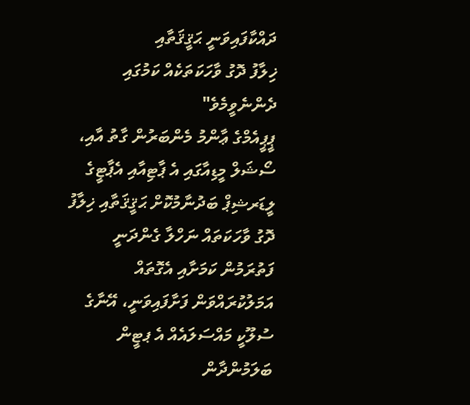ދައްކާފައިވަނީ ޙަޤީޤަތާއި
ޚިލާފު ދޮގު ވާހަކަތަކެއް ކަމުގައި ދެންނެވީމެވެ"
ޕީޕީއެމްގެ ޢާންމު މެންބަރުން ގާތު އާއި، ސޯޝަލް މީޑިއާގައި އެ ޕާޓިއާއި އެޕާޓީގެ ލީޑަރޝިޕް ބަދުނާމުކޮށް ޙަޤީޤަތާއި ޚިލާފު ދޮގު ވާހަކަތައް ނަހްލާ ގެންދަނީ ފަތުރަމުން ކަމަށާއި އެގޮތައް އަމަލުކުރައްވަން ފަށާފައިވަނީ، އޭނާގެ ސުލޫކީ މައްސަލައެއް އެ ޕޓީން ބަލަމުންދާން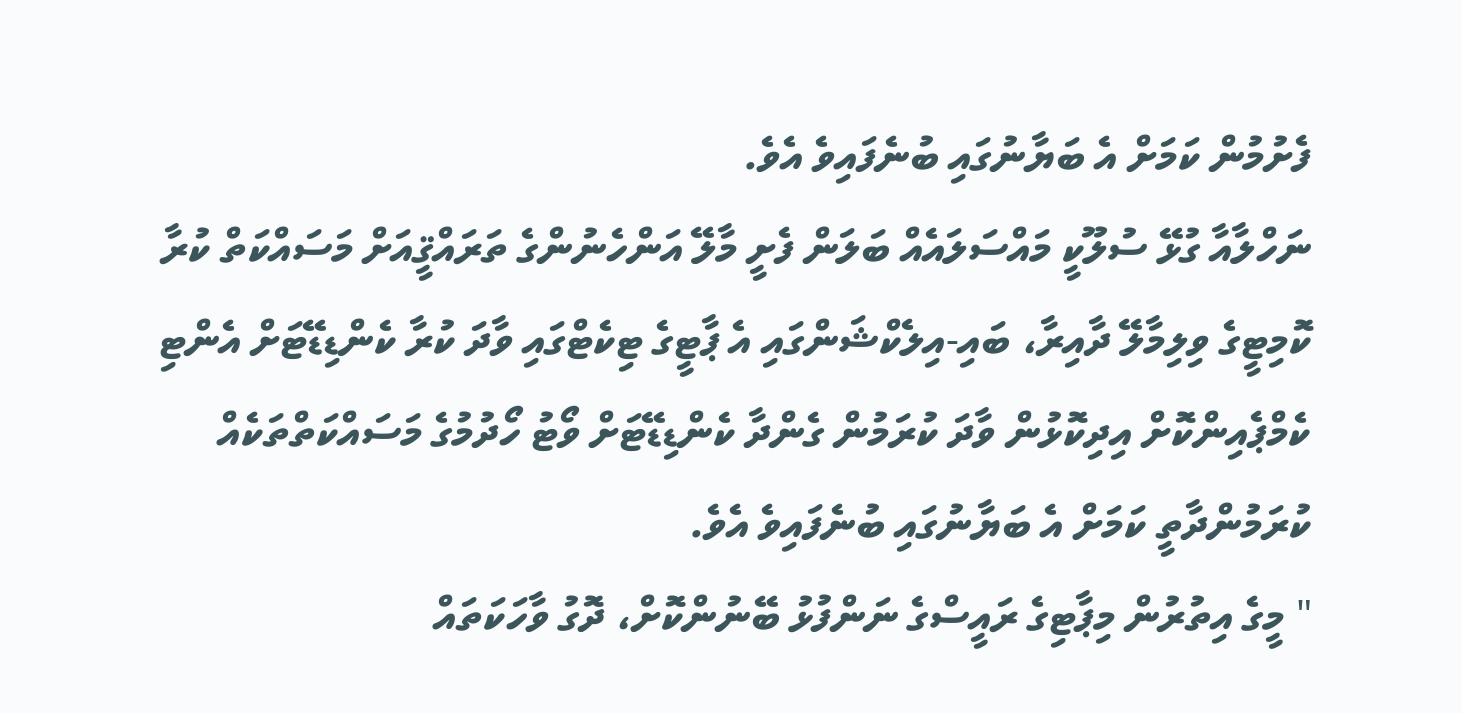ފެށުމުން ކަމަށް އެ ބަޔާނުގައި ބުނެފައިވެ އެވެ.
ނަހްލާއާ ގުޅޭ ސުލޫކީ މައްސަލައެއް ބަލަން ފެށީ މާލޭ އަންހެނުންގެ ތަރައްޤީއަށް މަސައްކަތް ކުރާ ކޮމިޓީގެ ވިލިމާލޭ ދާއިރާ، ބައި-އިލެކްޝަންގައި އެ ޕާޓީގެ ޓިކެޓްގައި ވާދަ ކުރާ ކެންޑިޑޭޓަށް އެންޓި ކެމްޕެއިންކޮށް އިދިކޮޅުން ވާދަ ކުރަމުން ގެންދާ ކެންޑިޑޭޓަށް ވޯޓު ހޯދުމުގެ މަސައްކަތްތަކެއް ކުރަމުންދާތީ ކަމަށް އެ ބަޔާނުގައި ބުނެފައިވެ އެވެ.
" މީގެ އިތުރުން މިޕާޓިގެ ރައީސްގެ ނަންފުޅު ބޭނުންކޮށް، ދޮގު ވާހަކަތައް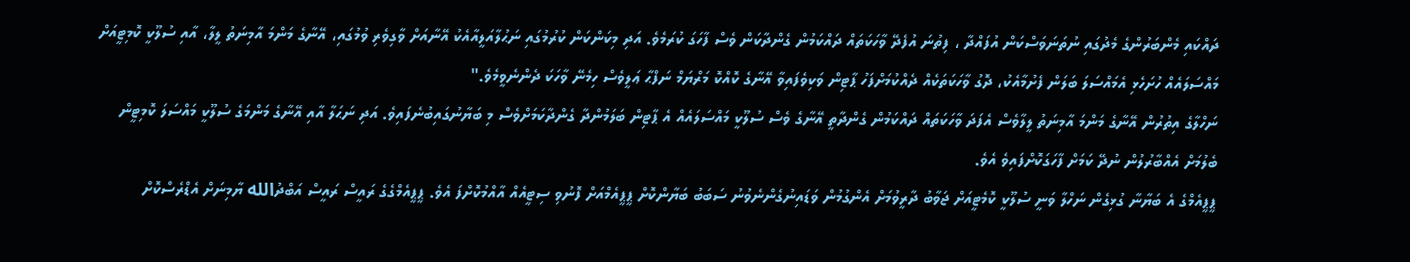ދައްކައި މެންބަރުންގެ މެދުގައި ނުތަނަވަސްކަން އުފައްދާ ، ފިތުނަ އުފެދޭ ވާހަކަތައް ދައްކަމުން ގެންދާކަން ވެސް ފާހަގަ ކުރަމެވެ. އަދި މިކަންކަން ކުރުމުގައި ނަޙުލާއަލީއާއެކު އޭނާއަށް ވާގިވެރި ވުމުގައި، އޭނާގެ މަންމަ އާމިނަތު ލީލާ، އާއި ސުލޫކީ ކޮމިޓީއަށް މައްސަލައެއް ހުށަހެޅި އެމައްސަލަ ބަލަން ފެށުމާއެކު، ދޮގު ވާހަކަތަކެއް ދެއްކުމަށްފަހު ޕާޓިން ވަކިވެފައިވާ އޭނާގެ ކޮއްކޮ މަރްޔަމް ނަފްޙާ ޢަލީވެސް ހިމެނޭ ވާހަކަ ދެންނެވީމެވެ."
ނަހްލާގެ އިތުރުން އޭނާގެ މަންމަ އާމިނަތު ލީލާވެސް އެފަދަ ވާހަކަތައް ދައްކަމުން ގެންދާތީ އޭނާގެ ވެސް ސުލޫކީ މައްސަލައެއް އެ ޕާޓިން ބަލަމުންދާ ގެންދާކަމަށްވެސް މި ބަޔާނުގައިބުނެފައިވެ. އަދި ނަޙަލާ އާއި އޭނާގެ މަންމަގެ ސުލޫކީ މައްސަލަ ކޮމިޓީން ބެލުމަށް އެއްބާރުލުން ނުދޭ ކަމަށް ފާހަގަކޮށްފައިވެ އެވެ.
ޕީޕީއެމްގެ އެ ބަޔާނާ ގުޅިގެން ނަހްލާ ވަނީ ސުލޫކީ ކޮމެޓީއަށް ޖަވާބު ދާރީވުމަށް އެންގުމުން ވަޑައިނުގެންނެވުނު ސަބަބު ބަޔާންކޮށް ޕީޕީއެމްއަށް ފޮނުވި ސިޓީއެއް އާއްމުކޮށްފަ އެވެ. ޕީޕީއެމްގެގެ ރައީސް ރައީސް އަބްދުالله ޔާމިނަށް އެޑްރެސްކޮށް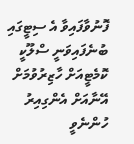ފޮނުވާފައިވާ އެ ސިޓީގައި ބުނެފައިވަނީ ސްލޫކީ ކޮމެޓީއަށް ހާޒިރުވުމަށް އޭނާއަށް އެންގިއިރު ހުންނެވީ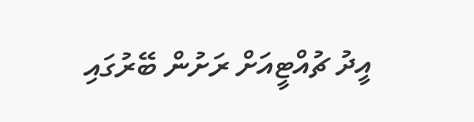އީދު ޗުއްޓީއަށް ރަށުން ބޭރުގައި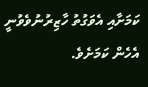ކަމަށާއި އެވަގުތު ހާޒިރުނުވެވުނީ އެހެން ކަމަށެވެ.